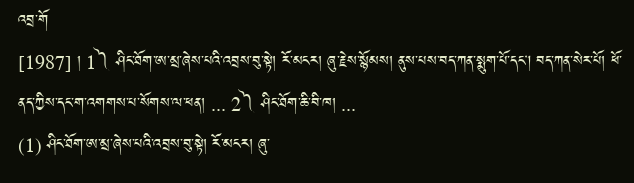འབྲ་གོ
[1987] ། 1༽ ཤིང་ཐོག་ཨ་མྲ་ཞེས་པའི་འབྲས་བུ་སྟེ། རོ་མངར། ཞུ་རྗེས་སྙོམས། ནུས་པས་བད་ཀན་སྨུག་པོ་དང། བད་ཀན་སེར་པོ། ཕོ་ནད་ཀྱིས་དང་ག་འགགས་པ་སོགས་ལ་ཕན། ... 2༽ ཤིང་ཐོག་ཆི་བི་ཁ། ...
(1) ཤིང་ཐོག་ཨ་མྲ་ཞེས་པའི་འབྲས་བུ་སྟེ། རོ་མངར། ཞུ་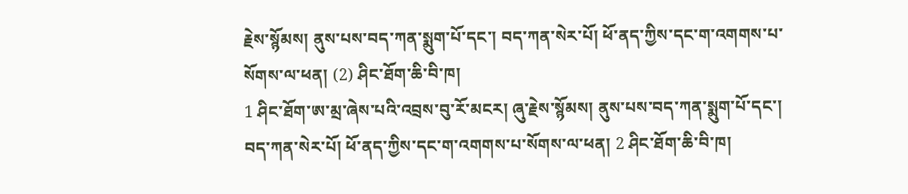རྗེས་སྙོམས། ནུས་པས་བད་ཀན་སྨུག་པོ་དང་། བད་ཀན་སེར་པོ། ཕོ་ནད་ཀྱིས་དང་ག་འགགས་པ་སོགས་ལ་ཕན། (2) ཤིང་ཐོག་ཆི་བི་ཁ།
1 ཤིང་ཐོག་ཨ་མྲ་ཞེས་པའི་འབྲས་བུ་རོ་མངར། ཞུ་རྗེས་སྙོམས། ནུས་པས་བད་ཀན་སྨུག་པོ་དང་། བད་ཀན་སེར་པོ། ཕོ་ནད་ཀྱིས་དང་ག་འགགས་པ་སོགས་ལ་ཕན། 2 ཤིང་ཐོག་ཆི་བི་ཁ།